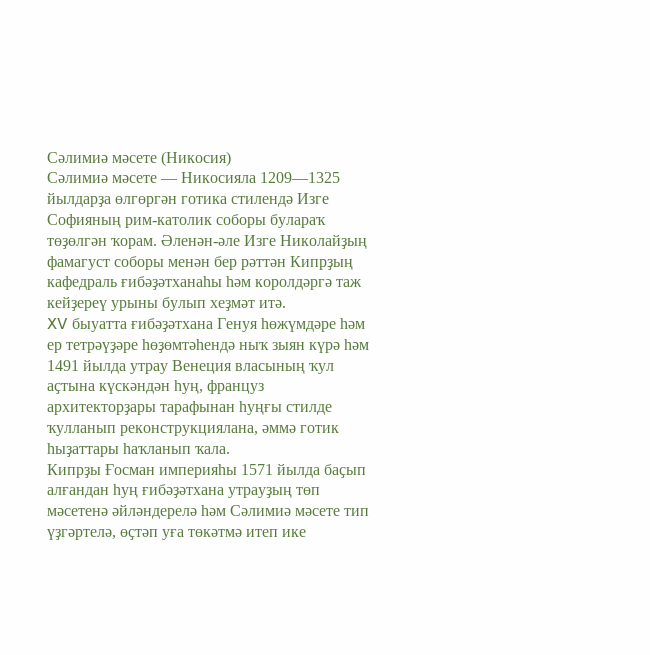Сәлимиә мәсете (Никосия)
Сәлимиә мәсете — Никосияла 1209—1325 йылдарҙа өлгөргән готика стилендә Изге Софияның рим-католик соборы булараҡ төҙөлгән ҡорам. Әленән-әле Изге Николайҙың фамагуст соборы менән бер рәттән Кипрҙың кафедраль ғибәҙәтханаһы һәм королдәргә таж кейҙереү урыны булып хеҙмәт итә.
XV быуатта ғибәҙәтхана Генуя һөжүмдәре һәм ер тетрәүҙәре һөҙөмтәһендә ныҡ зыян күрә һәм 1491 йылда утрау Венеция власының ҡул аҫтына күскәндән һуң, француз архитекторҙары тарафынан һуңғы стилде ҡулланып реконструкциялана, әммә готик һыҙаттары һаҡланып ҡала.
Кипрҙы Ғосман империяһы 1571 йылда баҫып алғандан һуң ғибәҙәтхана утрауҙың төп мәсетенә әйләндерелә һәм Сәлимиә мәсете тип үҙгәртелә, өҫтәп уға төкәтмә итеп ике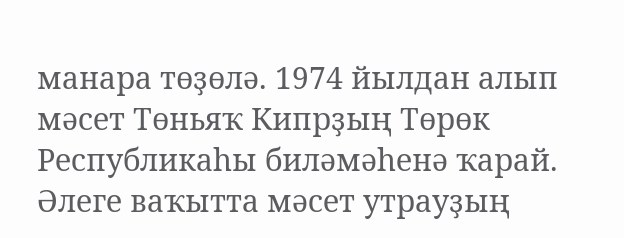манара төҙөлә. 1974 йылдан алып мәсет Төньяҡ Кипрҙың Төрөк Республикаһы биләмәһенә ҡарай.
Әлеге ваҡытта мәсет утрауҙың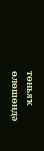төньяҡ өлөшөндә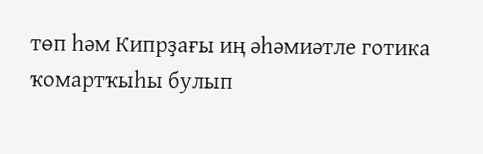төп һәм Кипрҙағы иң әһәмиәтле готика ҡомартҡыһы булып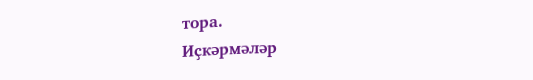тора.
Иҫкәрмәләр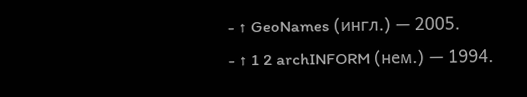- ↑ GeoNames (ингл.) — 2005.
- ↑ 1 2 archINFORM (нем.) — 1994.